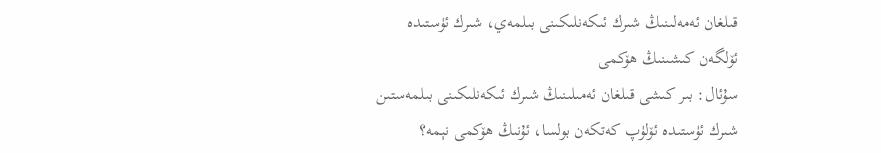قىلغان ئەمەلىنىڭ شىرك ئىكەنلىكىنى بىلمەي، شىرك ئۈستىدە ئۆلگەن كىشىنىڭ ھۆكمى
سۇئال: بىر كىشى قىلغان ئەمىلىنىڭ شىرك ئىكەنلىكىنى بىلمەستىن شىرك ئۈستىدە ئۆلۈپ كەتكەن بولسا، ئۇنىڭ ھۆكمى نېمە؟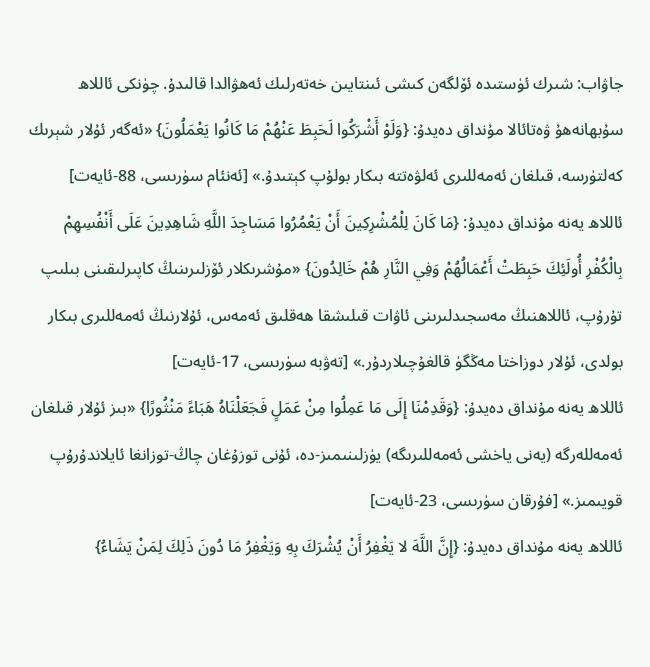جاۋاب: شىرك ئۈستىدە ئۆلگەن كىشى ئىنتايىن خەتەرلىك ئەھۋالدا قالىدۇ. چۈنكى ئاللاھ سۇبھانەھۇ ۋەتائالا مۇنداق دەيدۇ: {وَلَوْ أَشْرَكُوا لَحَبِطَ عَنْهُمْ مَا كَانُوا يَعْمَلُونَ} «ئەگەر ئۇلار شېرىك كەلتۈرسە، قىلغان ئەمەللىرى ئەلۋەتتە بىكار بولۇپ كېتىدۇ.» [ئەنئام سۈرىسى، 88-ئايەت]
ئاللاھ يەنە مۇنداق دەيدۇ: {مَا كَانَ لِلْمُشْرِكِينَ أَنْ يَعْمُرُوا مَسَاجِدَ اللَّهِ شَاهِدِينَ عَلَى أَنْفُسِهِمْ بِالْكُفْرِ أُولَئِكَ حَبِطَتْ أَعْمَالُهُمْ وَفِي النَّارِ هُمْ خَالِدُونَ} «مۇشرىكلار ئۆزلىرىنىڭ كاپىرلىقىنى بىلىپ تۇرۇپ، ئاللاھنىڭ مەسجىدلىرىنى ئاۋات قىلىشقا ھەقلىق ئەمەس، ئۇلارنىڭ ئەمەللىرى بىكار بولدى، ئۇلار دوزاختا مەڭگۈ قالغۇچىلاردۇر.» [تەۋبە سۈرىسى، 17-ئايەت]
ئاللاھ يەنە مۇنداق دەيدۇ: {وَقَدِمْنَا إِلَى مَا عَمِلُوا مِنْ عَمَلٍ فَجَعَلْنَاهُ هَبَاءً مَنْثُورًا} «بىز ئۇلار قىلغان ئەمەللەرگە (يەنى ياخشى ئەمەللىرىگە) يۈزلىنىمىز-دە، ئۇنى توزۇغان چاڭ-توزانغا ئايلاندۇرۇپ قويىمىز.» [فۇرقان سۈرىسى، 23-ئايەت]
ئاللاھ يەنە مۇنداق دەيدۇ: {إِنَّ اللَّهَ لا يَغْفِرُ أَنْ يُشْرَكَ بِهِ وَيَغْفِرُ مَا دُونَ ذَلِكَ لِمَنْ يَشَاءُ}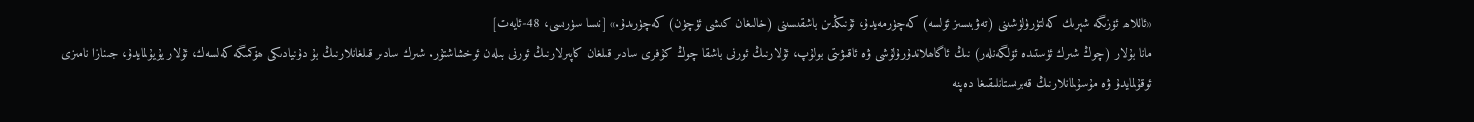«ئاللاھ ئۆزىگە شېرىك كەلتۈرۈلۈشىنى (تەۋبىسىز ئۆلسە) كەچۈرمەيدۇ، ئۇنىڭدىن باشقىسىنى (خالىغان كىشى ئۈچۈن) كەچۈرىدۇ.» [نىسا سۈرىسى، 48-ئايەت]
مانا بۇلار (چوڭ شىرك ئۈستىدە ئۆلگەنلەر) نىڭ ئاگاھلاندۇرۇلۇشى ۋە ئاقىۋىتى بولۇپ، ئۇلارنىڭ ئورنى باشقا چوڭ كۇفرى سادىر قىلغان كاپىرلارنىڭ ئورنى بىلەن ئوخشاشتۇر. شىرك سادىر قىلغانلارنىڭ بۇ دۇنيادىكى ھۆكمىگە كەلسەك، ئۇلار يۇيۇلمايدۇ، جىنازا نامىزى ئوقۇلمايدۇ ۋە مۇسۇلمانلارنىڭ قەبرىستانلىقىغا دەپنە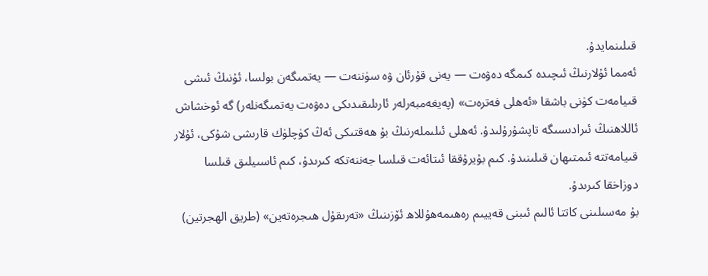قىلىنمايدۇ.
ئەمما ئۇلارنىڭ ئىچىدە كىمگە دەۋەت — يەنى قۇرئان ۋە سۈننەت — يەتمىگەن بولسا، ئۇنىڭ ئىشى قىيامەت كۈنى باشقا «ئەھلى فەترەت» (پەيغەمبەرلەر ئارىلىقىدىكى دەۋەت يەتمىگەنلەر) گە ئوخشاش ئاللاھنىڭ ئىرادىسىگە تاپشۇرۇلىدۇ. ئەھلى ئىلىملەرنىڭ بۇ ھەقتىكى ئەڭ كۈچلۈك قارىشى شۇكى، ئۇلار قىيامەتتە ئىمتىھان قىلىنىدۇ. كىم بۇيرۇققا ئىتائەت قىلسا جەننەتكە كىرىدۇ، كىم ئاسىيلىق قىلسا دوزاخقا كىرىدۇ.
بۇ مەسىلىنى كاتتا ئالىم ئىبنى قەييىم رەھىمەھۇللاھ ئۆزىنىڭ «تەرىقۇل ھىجرەتەين» (طريق الهجرتين)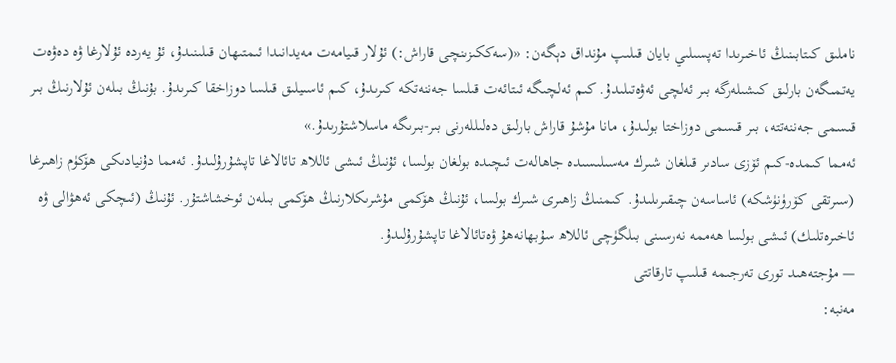ناملىق كىتابىنىڭ ئاخىرىدا تەپسىلىي بايان قىلىپ مۇنداق دېگەن: «(سەككىزىنچى قاراش:) ئۇلار قىيامەت مەيدانىدا ئىمتىھان قىلىنىدۇ، ئۇ يەردە ئۇلارغا ۋە دەۋەت يەتمىگەن بارلىق كىشىلەرگە بىر ئەلچى ئەۋەتىلىدۇ. كىم ئەلچىگە ئىتائەت قىلسا جەننەتكە كىرىدۇ، كىم ئاسىيلىق قىلسا دوزاخقا كىرىدۇ. بۇنىڭ بىلەن ئۇلارنىڭ بىر قىسمى جەننەتتە، بىر قىسمى دوزاختا بولىدۇ، مانا مۇشۇ قاراش بارلىق دەلىللەرنى بىر-بىرىگە ماسلاشتۇرىدۇ.»
ئەمما كىمدە-كىم ئۆزى سادىر قىلغان شىرك مەسىلىسىدە جاھالەت ئىچىدە بولغان بولسا، ئۇنىڭ ئىشى ئاللاھ تائالاغا تاپشۇرۇلىدۇ. ئەمما دۇنيادىكى ھۆكۈم زاھىرغا (سىرتقى كۆرۈنۈشكە) ئاساسەن چىقىرىلىدۇ. كىمنىڭ زاھىرى شىرك بولسا، ئۇنىڭ ھۆكمى مۇشرىكلارنىڭ ھۆكمى بىلەن ئوخشاشتۇر. ئۇنىڭ (ئىچكى ئەھۋالى ۋە ئاخىرەتلىك) ئىشى بولسا ھەممە نەرسىنى بىلگۈچى ئاللاھ سۇبھانەھۇ ۋەتائالاغا تاپشۇرۇلىدۇ.
— مۇجتەھىد تورى تەرجىمە قىلىپ تارقاتتى
مەنبە: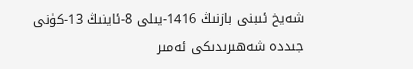شەيخ ئىبنى بازنىڭ 1416-يىلى 8-ئاينىڭ 13-كۈنى جىددە شەھىرىدىكى ئەمىر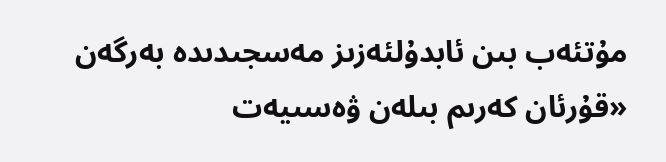مۇتئەب بىن ئابدۇلئەزىز مەسجىدىدە بەرگەن «قۇرئان كەرىم بىلەن ۋەسىيەت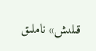قىلىش» ناملىق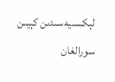لېكسىيەسىدىن كېيىن سورالغان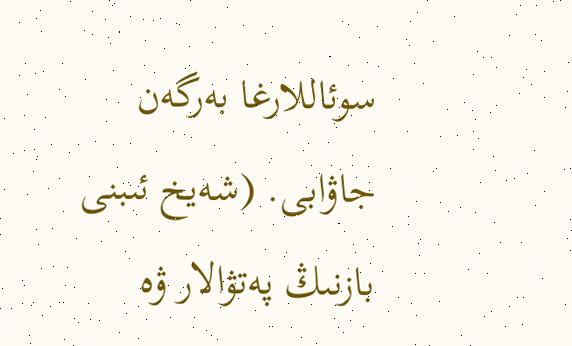سوئاللارغا بەرگەن جاۋابى. (شەيخ ئىبنى بازنىڭ پەتۋالار ۋە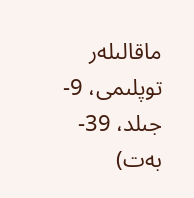ماقالىلەر توپلىمى، 9-جىلد، 39-بەت)